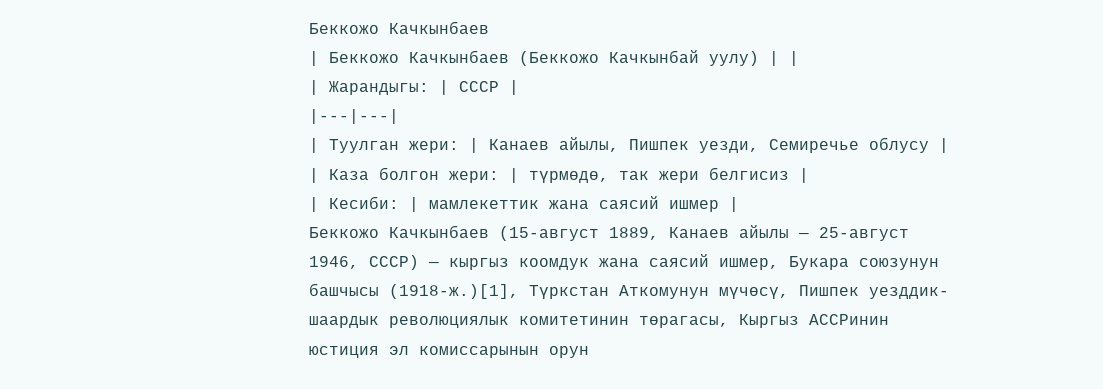Беккожо Качкынбаев
| Беккожо Качкынбаев (Беккожо Качкынбай уулу) | |
| Жарандыгы: | СССР |
|---|---|
| Туулган жери: | Канаев айылы, Пишпек уезди, Семиречье облусу |
| Каза болгон жери: | түрмөдө, так жери белгисиз |
| Кесиби: | мамлекеттик жана саясий ишмер |
Беккожо Качкынбаев (15-август 1889, Канаев айылы — 25-август 1946, СССР) — кыргыз коомдук жана саясий ишмер, Букара союзунун башчысы (1918-ж.)[1], Түркстан Аткомунун мүчөсү, Пишпек уезддик-шаардык революциялык комитетинин төрагасы, Кыргыз АССРинин юстиция эл комиссарынын орун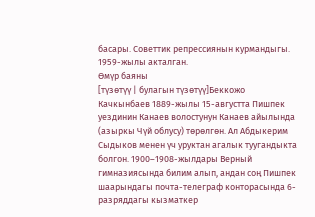басары. Советтик репрессиянын курмандыгы. 1959-жылы акталган.
Өмүр баяны
[түзөтүү | булагын түзөтүү]Беккожо Качкынбаев 1889-жылы 15-августта Пишпек уездинин Канаев волостунун Канаев айылында (азыркы Чүй облусу) төрөлгөн. Ал Абдыкерим Сыдыков менен үч уруктан агалык туугандыкта болгон. 1900–1908-жылдары Верный гимназиясында билим алып, андан соң Пишпек шаарындагы почта-телеграф конторасында 6-разряддагы кызматкер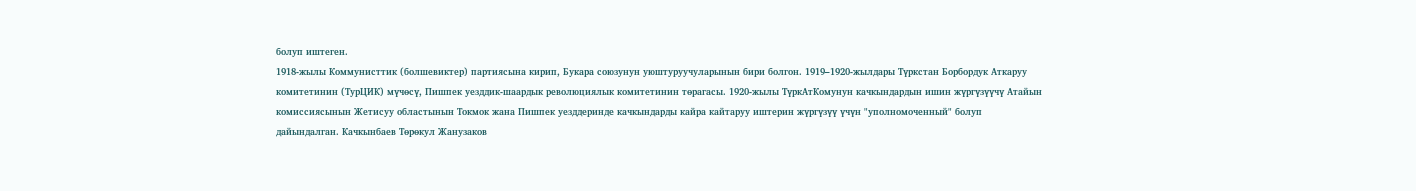болуп иштеген.
1918-жылы Коммунисттик (болшевиктер) партиясына кирип, Букара союзунун уюштуруучуларынын бири болгон. 1919–1920-жылдары Түркстан Борбордук Аткаруу комитетинин (ТурЦИК) мүчөсү, Пишпек уезддик-шаардык революциялык комитетинин төрагасы. 1920-жылы ТүркАтКомунун качкындардын ишин жүргүзүүчү Атайын комиссиясынын Жетисуу областынын Токмок жана Пишпек уезддеринде качкындарды кайра кайтаруу иштерин жүргүзүү үчүн "уполномоченный" болуп дайындалган. Качкынбаев Төрөкул Жанузаков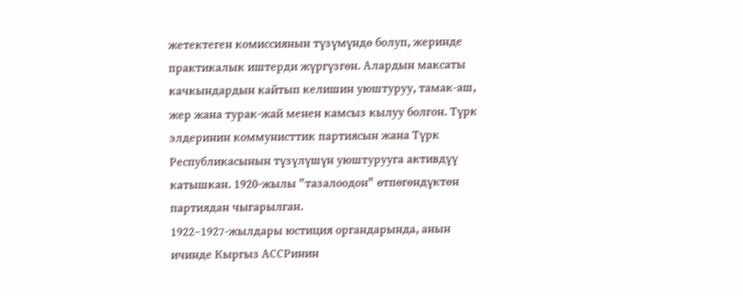жетектеген комиссиянын түзүмүндө болуп, жеринде практикалык иштерди жүргүзгөн. Алардын максаты качкындардын кайтып келишин уюштуруу, тамак-аш, жер жана турак-жай менен камсыз кылуу болгон. Түрк элдеринин коммунисттик партиясын жана Түрк Республикасынын түзүлүшүн уюштурууга активдүү катышкан. 1920-жылы "тазалоодон" өтпөгөндүктөн партиядан чыгарылган.
1922–1927-жылдары юстиция органдарында, анын ичинде Кыргыз АССРинин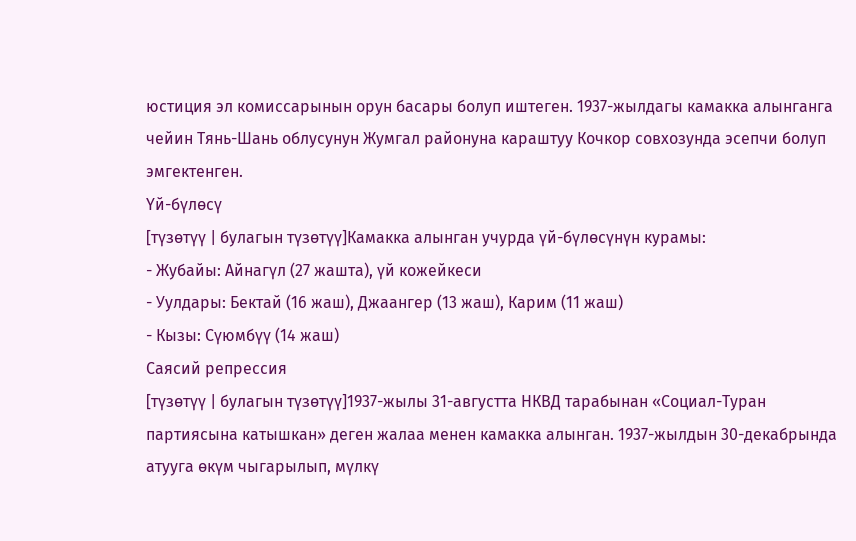юстиция эл комиссарынын орун басары болуп иштеген. 1937-жылдагы камакка алынганга чейин Тянь-Шань облусунун Жумгал районуна караштуу Кочкор совхозунда эсепчи болуп эмгектенген.
Үй-бүлөсү
[түзөтүү | булагын түзөтүү]Камакка алынган учурда үй-бүлөсүнүн курамы:
- Жубайы: Айнагүл (27 жашта), үй кожейкеси
- Уулдары: Бектай (16 жаш), Джаангер (13 жаш), Карим (11 жаш)
- Кызы: Сүюмбүү (14 жаш)
Саясий репрессия
[түзөтүү | булагын түзөтүү]1937-жылы 31-августта НКВД тарабынан «Социал-Туран партиясына катышкан» деген жалаа менен камакка алынган. 1937-жылдын 30-декабрында атууга өкүм чыгарылып, мүлкү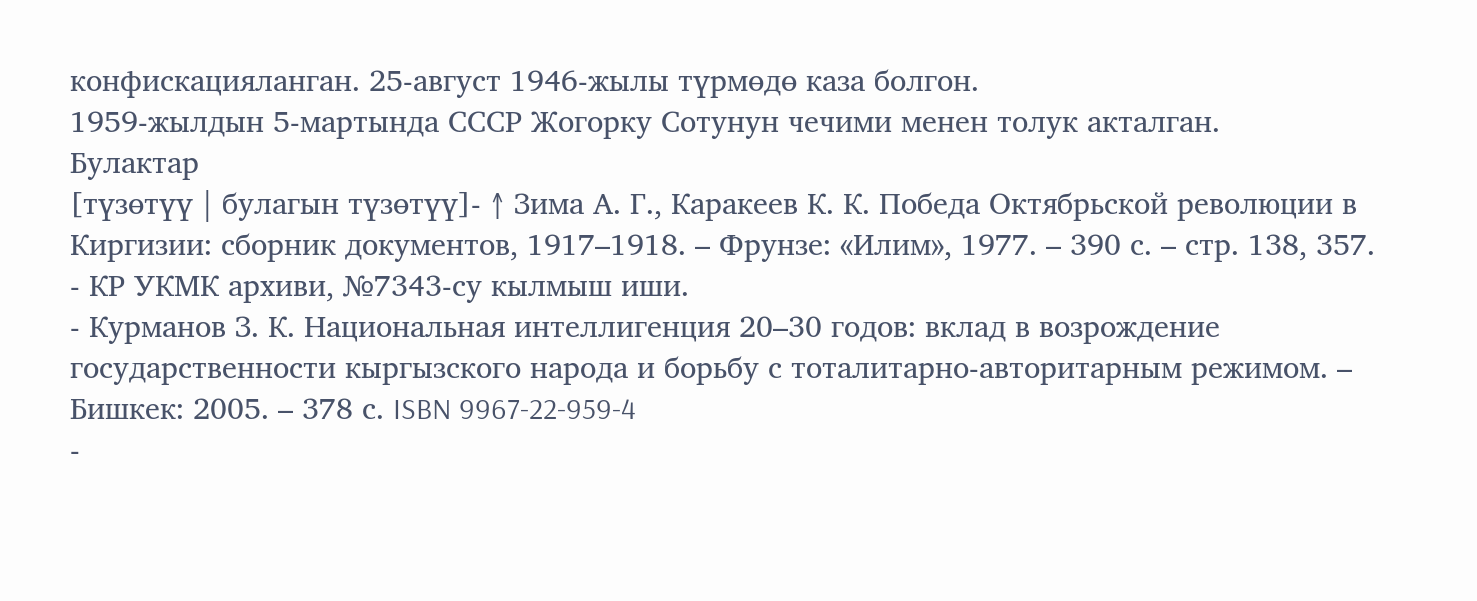конфискацияланган. 25-август 1946-жылы түрмөдө каза болгон.
1959-жылдын 5-мартында СССР Жогорку Сотунун чечими менен толук акталган.
Булактар
[түзөтүү | булагын түзөтүү]- ↑ Зима А. Г., Каракеев К. К. Победа Октябрьской революции в Киргизии: сборник документов, 1917–1918. – Фрунзе: «Илим», 1977. – 390 с. – стр. 138, 357.
- КР УКМК архиви, №7343-су кылмыш иши.
- Курманов З. К. Национальная интеллигенция 20–30 годов: вклад в возрождение государственности кыргызского народа и борьбу с тоталитарно-авторитарным режимом. – Бишкек: 2005. – 378 с. ISBN 9967-22-959-4
-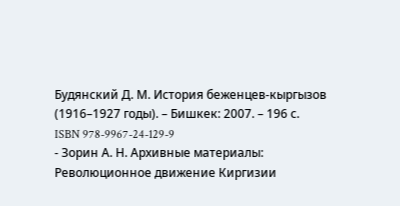Будянский Д. М. История беженцев-кыргызов (1916–1927 годы). – Бишкек: 2007. – 196 с. ISBN 978-9967-24-129-9
- Зорин А. Н. Архивные материалы: Революционное движение Киргизии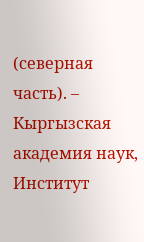(северная часть). – Кыргызская академия наук, Институт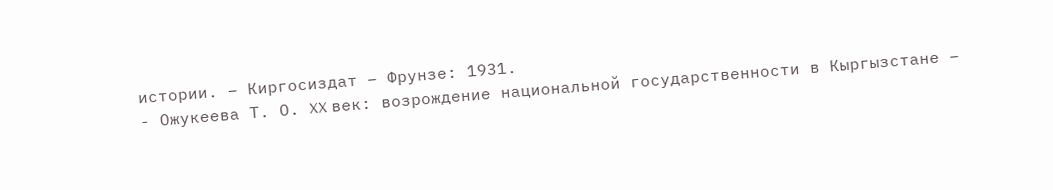истории. – Киргосиздат – Фрунзе: 1931.
- Ожукеева Т. О. XX век: возрождение национальной государственности в Кыргызстане –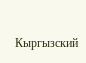Кыргызский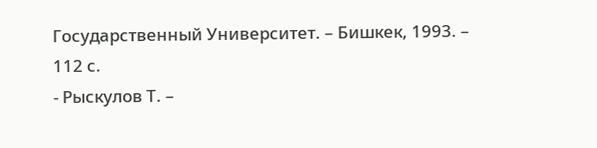Государственный Университет. – Бишкек, 1993. – 112 с.
- Рыскулов Т. –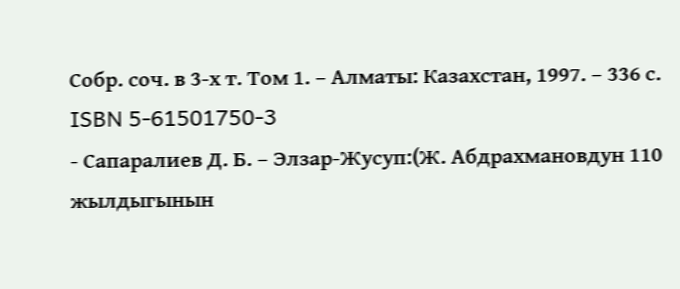Собр. соч. в 3-х т. Том 1. – Алматы: Казахстан, 1997. – 336 с. ISBN 5-61501750-3
- Сапаралиев Д. Б. – Элзар-Жусуп:(Ж. Абдрахмановдун 110 жылдыгынын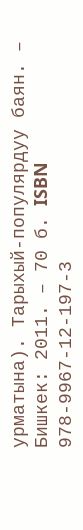урматына). Тарыхый-популярдуу баян. – Бишкек: 2011. – 70 б. ISBN 978-9967-12-197-3